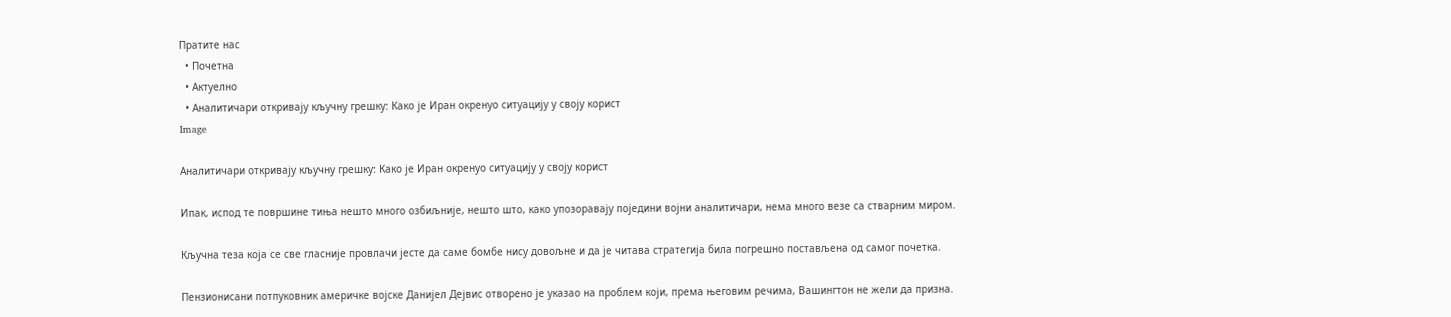Пратите нас
  • Почетна
  • Актуелно
  • Аналитичари откривају кључну грешку: Како је Иран окренуо ситуацију у своју корист
Image

Аналитичари откривају кључну грешку: Како је Иран окренуо ситуацију у своју корист

Ипак, испод те површине тиња нешто много озбиљније, нешто што, како упозоравају поједини војни аналитичари, нема много везе са стварним миром.

Кључна теза која се све гласније провлачи јесте да саме бомбе нису довољне и да је читава стратегија била погрешно постављена од самог почетка.

Пензионисани потпуковник америчке војске Данијел Дејвис отворено је указао на проблем који, према његовим речима, Вашингтон не жели да призна.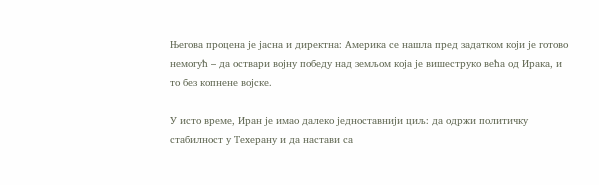Његова процена је јасна и директна: Америка се нашла пред задатком који је готово немогућ – да оствари војну победу над земљом која је вишеструко већа од Ирака, и то без копнене војске.

У исто време, Иран је имао далеко једноставнији циљ: да одржи политичку стабилност у Техерану и да настави са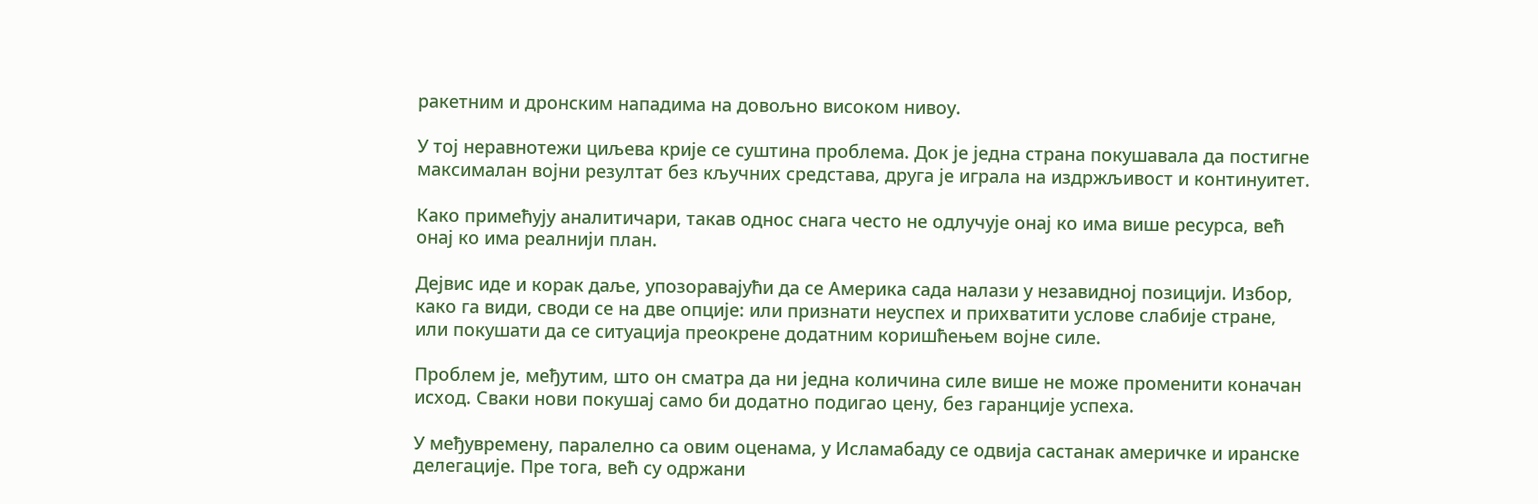ракетним и дронским нападима на довољно високом нивоу.

У тој неравнотежи циљева крије се суштина проблема. Док је једна страна покушавала да постигне максималан војни резултат без кључних средстава, друга је играла на издржљивост и континуитет.

Како примећују аналитичари, такав однос снага често не одлучује онај ко има више ресурса, већ онај ко има реалнији план.

Дејвис иде и корак даље, упозоравајући да се Америка сада налази у незавидној позицији. Избор, како га види, своди се на две опције: или признати неуспех и прихватити услове слабије стране, или покушати да се ситуација преокрене додатним коришћењем војне силе.

Проблем је, међутим, што он сматра да ни једна количина силе више не може променити коначан исход. Сваки нови покушај само би додатно подигао цену, без гаранције успеха.

У међувремену, паралелно са овим оценама, у Исламабаду се одвија састанак америчке и иранске делегације. Пре тога, већ су одржани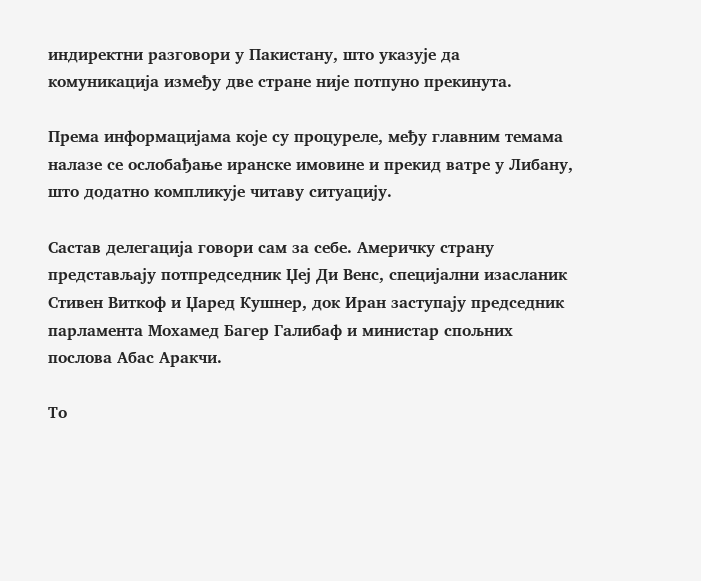индиректни разговори у Пакистану, што указује да комуникација између две стране није потпуно прекинута.

Према информацијама које су процуреле, међу главним темама налазе се ослобађање иранске имовине и прекид ватре у Либану, што додатно компликује читаву ситуацију.

Састав делегација говори сам за себе. Америчку страну представљају потпредседник Џеј Ди Венс, специјални изасланик Стивен Виткоф и Џаред Кушнер, док Иран заступају председник парламента Мохамед Багер Галибаф и министар спољних послова Абас Аракчи.

То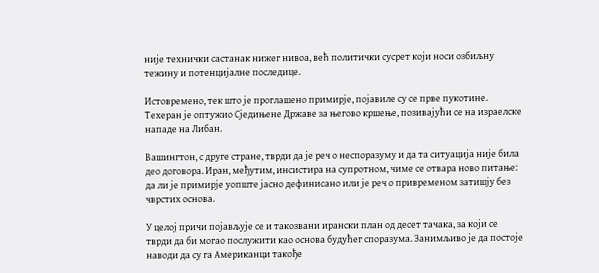није технички састанак нижег нивоа, већ политички сусрет који носи озбиљну тежину и потенцијалне последице.

Истовремено, тек што је проглашено примирје, појавиле су се прве пукотине. Техеран је оптужио Сједињене Државе за његово кршење, позивајући се на израелске нападе на Либан.

Вашингтон, с друге стране, тврди да је реч о неспоразуму и да та ситуација није била део договора. Иран, међутим, инсистира на супротном, чиме се отвара ново питање: да ли је примирје уопште јасно дефинисано или је реч о привременом затишју без чврстих основа.

У целој причи појављује се и такозвани ирански план од десет тачака, за који се тврди да би могао послужити као основа будућег споразума. Занимљиво је да постоје наводи да су га Американци такође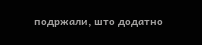подржали, што додатно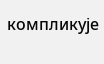компликује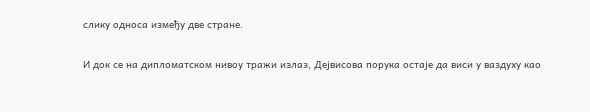слику односа између две стране.

И док се на дипломатском нивоу тражи излаз, Дејвисова порука остаје да виси у ваздуху као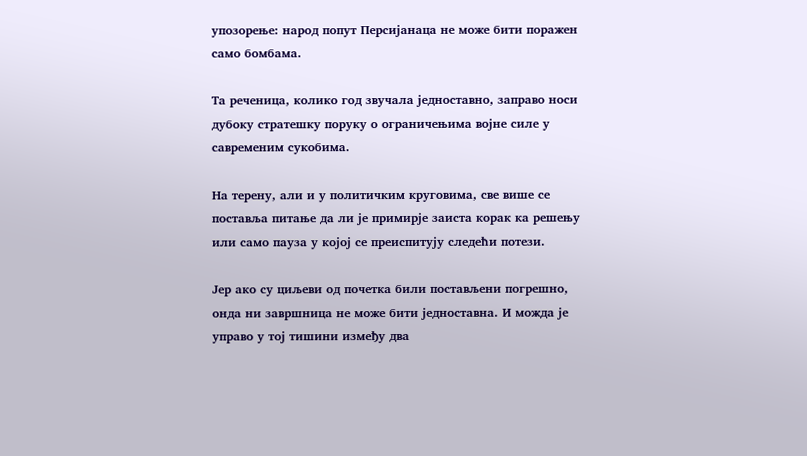упозорење: народ попут Персијанаца не може бити поражен само бомбама.

Та реченица, колико год звучала једноставно, заправо носи дубоку стратешку поруку о ограничењима војне силе у савременим сукобима.

На терену, али и у политичким круговима, све више се поставља питање да ли је примирје заиста корак ка решењу или само пауза у којој се преиспитују следећи потези.

Јер ако су циљеви од почетка били постављени погрешно, онда ни завршница не може бити једноставна. И можда је управо у тој тишини између два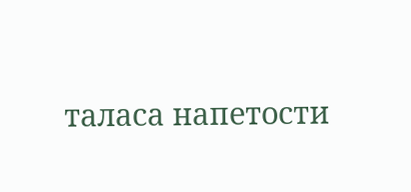таласа напетости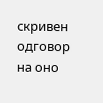скривен одговор на оно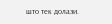што тек долази.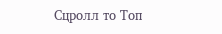Сцролл то Топ